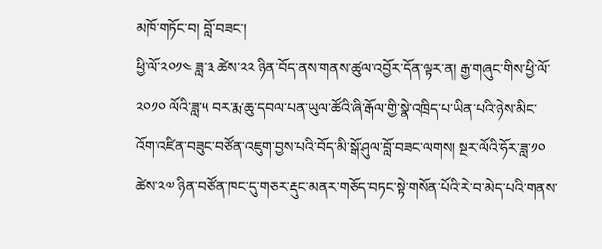མཁོ་གཏོང་བ། བློ་བཟང་།
ཕྱི་ལོ་༢༠༡༤ ཟླ་༣ ཚེས་༢༢ ཉིན་བོད་ནས་གནས་ཚུལ་འབྱོར་དོན་ལྟར་ན། རྒྱ་གཞུང་གིས་ཕྱི་ལོ་༢༠༡༠ ལོའི་ཟླ་༥ བར་རྨ་ཆུ་དབལ་པན་ཡུལ་ཚོའི་ཞི་རྒོལ་གྱི་སྣེ་འཁྲིད་པ་ཡིན་པའི་ཉེས་མིང་འོག་འཛིན་བཟུང་བཙོན་འཇུག་བྱས་པའི་བོད་མི་སྒོ་ཤུལ་བློ་བཟང་ལགས། སྔར་ལོའི་ཧོར་ཟླ་༡༠ ཚེས་༢༧ ཉིན་བཙོན་ཁང་དུ་གཅར་རྡུང་མནར་གཅོད་བཏང་སྟེ་གསོན་པོའི་རེ་བ་མེད་པའི་གནས་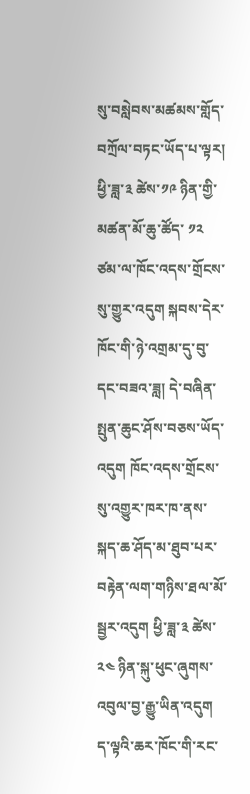སུ་བསླེབས་མཚམས་གློད་བཀྲོལ་བཏང་ཡོད་པ་ལྟར། ཕྱི་ཟླ་༣ ཚེས་༡༩ ཉིན་གྱི་མཚན་མོ་ཆུ་ཚོད་ ༡༢ ཙམ་ལ་ཁོང་འདས་གྲོངས་སུ་གྱུར་འདུག སྐབས་དེར་ཁོང་གི་ཉེ་འགྲམ་དུ་བུ་དང་བཟའ་ཟླ། དེ་བཞིན་སྤུན་ཆུང་ཤོས་བཅས་ཡོད་འདུག ཁོང་འདས་གྲོངས་སུ་འགྱུར་ཁར་ཁ་ནས་སྐད་ཆ་ཤོད་མ་ཐུབ་པར་བརྟེན་ལག་གཉིས་ཐལ་མོ་སྦྱར་འདུག ཕྱི་ཟླ་༣ ཚེས་༢༤ ཉིན་སྐུ་ཕུང་ཞུགས་འབུལ་བྱ་རྒྱུ་ཡིན་འདུག ད་ལྟའི་ཆར་ཁོང་གི་རང་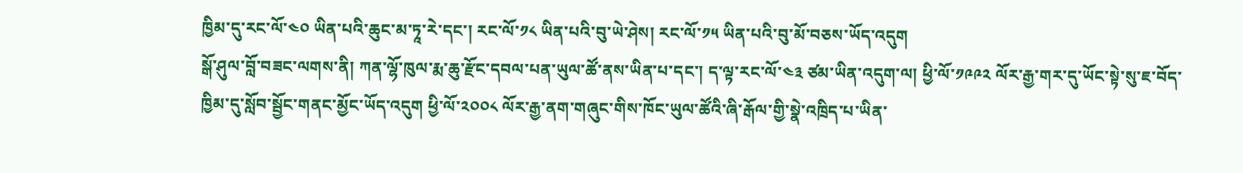ཁྱིམ་དུ་རང་ལོ་༤༠ ཡིན་པའི་ཆུང་མ་ཏཱ་རེ་དང་། རང་ལོ་༡༨ ཡིན་པའི་བུ་ཡེ་ཤེས། རང་ལོ་༡༥ ཡིན་པའི་བུ་མོ་བཅས་ཡོད་འདུག
སྒོ་ཤུལ་བློ་བཟང་ལགས་ནི། ཀན་ལྷོ་ཁུལ་རྨ་ཆུ་རྫོང་དབལ་པན་ཡུལ་ཚོ་ནས་ཡིན་པ་དང་། ད་ལྟ་རང་ལོ་༤༣ ཙམ་ཡིན་འདུག་ལ། ཕྱི་ལོ་༡༩༩༢ ལོར་རྒྱ་གར་དུ་ཡོང་སྟེ་སུ་ཇ་བོད་ཁྱིམ་དུ་སློབ་སྦྱོང་གནང་མྱོང་ཡོད་འདུག ཕྱི་ལོ་༢༠༠༨ ལོར་རྒྱ་ནག་གཞུང་གིས་ཁོང་ཡུལ་ཚོའི་ཞི་རྒོལ་གྱི་སྣེ་འཁྲིད་པ་ཡིན་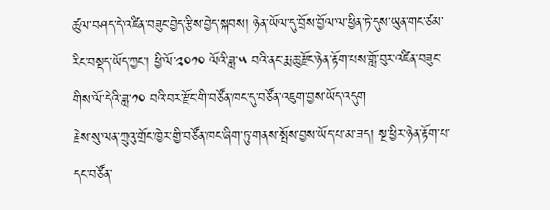ཚུལ་བཤད་དེ་འཛིན་བཟུང་བྱེད་རྩིས་བྱེད་སྐབས། ཉེན་ཡོལ་དུ་བྲོས་བྱོལ་ལ་ཕྱིན་ཏེ་དུས་ཡུན་གང་ཙམ་རིང་བསྡད་ཡོད་ཀྱང་། ཕྱི་ལོ་༢༠༡༠ ལོའི་ཟླ་༥ བའི་ནང་རྨ་ཆུ་རྫོང་ཉེན་རྟོག་པས་གློ་བུར་འཛིན་བཟུང་གིས་ལོ་དེའི་ཟླ་༡༠ བའི་བར་རྫོང་གི་བཙོན་ཁང་དུ་བཙོན་འཇུག་བྱས་ཡོད་འདུག
རྗེས་སུ་ལན་ཀྲུའུ་གྲོང་ཁྱེར་གྱི་བཙོན་ཁང་ཞིག་ཏུ་གནས་སྤོས་བྱས་ཡོད་པ་མ་ཟད། སྔ་ཕྱིར་ཉེན་རྟོག་པ་དང་བཙོན་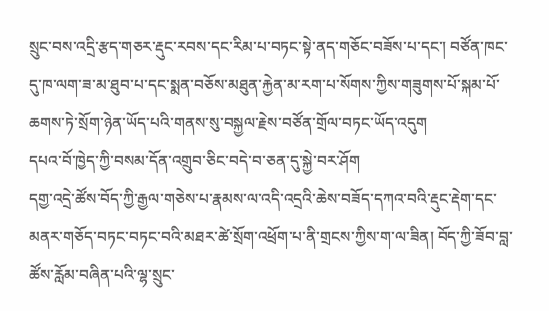སྲུང་བས་འདྲི་རྩད་གཅར་རྡུང་རབས་དང་རིམ་པ་བཏང་སྟེ་ནད་གཅོང་བཟོས་པ་དང་། བཙོན་ཁང་དུ་ཁ་ལག་ཟ་མ་ཐུབ་པ་དང་སྨན་བཅོས་མཐུན་རྐྱེན་མ་རག་པ་སོགས་ཀྱིས་གཟུགས་པོ་སྐམ་པོ་ཆགས་ཏེ་སྲོག་ཉེན་ཡོད་པའི་གནས་སུ་བསྐྱལ་རྗེས་བཙོན་གྲོལ་བཏང་ཡོད་འདུག
དཔའ་བོ་ཁྱེད་ཀྱི་བསམ་དོན་འགྲུབ་ཅིང་བདེ་བ་ཅན་དུ་སྐྱེ་བར་ཤོག
དགྱ་འདྲེ་ཚོས་བོད་ཀྱི་རྒྱལ་གཅེས་པ་རྣམས་ལ་འདི་འདྲའི་ཆེས་བཟོད་དཀའ་བའི་རྡུང་རྡེག་དང་མནར་གཅོད་བཏང་བཏང་བའི་མཐཪ་ཚེ་སྲོག་འཕྲོག་པ་ནི་གྲངས་ཀྱིས་ག་ལ་ཟིན། བོད་ཀྱི་ཟོབ་བླ་ཚོས་རློམ་བཞིན་པའི་ལྷ་སྲུང་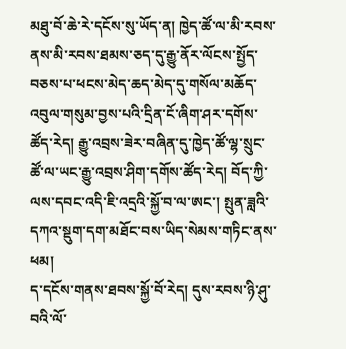མཐུ་བོ་ཆེ་རེ་དངོས་སུ་ཡོད་ན། ཁྱེད་ཚོ་ལ་མི་རབས་ནས་མི་རབས་ཐམས་ཅད་དུ་རྒྱུ་ནོར་ལོངས་སྤྱོད་བཅས་པ་ཕངས་མེད་ཆད་མེད་དུ་གསོལ་མཆོད་འབུལ་གསུམ་བྱས་པའི་དྲིན་ངོ་ཞིག་ཤར་དགོས་ཚོད་རེད། རྒྱུ་འབྲས་ཟེར་བཞིན་དུ་ཁྱེད་ཚོ་ལྷ་སྲུང་ཚོ་ལ་ཡང་རྒྱུ་འབྲས་ཤིག་དགོས་ཚོད་རེད། བོད་ཀྱི་ལས་དབང་འདི་ཇི་འདྲའི་སྐྱོ་བ་ལ་ཨང་། སྤུན་ཟླའི་དཀའ་སྡུག་དག་མཐོང་བས་ཡིད་སེམས་གཏིང་ནས་ཕམ།
ད་དངོས་གནས་ཐབས་སྐྱོ་བོ་རེད། དུས་རབས་ཉི་ཤུ་བའི་ལོ་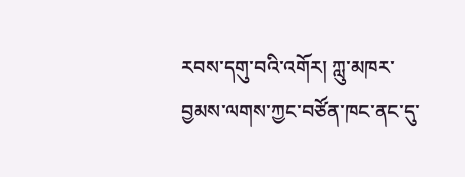རབས་དགུ་བའི་འགོར། ཀླུ་མཁར་བྱམས་ལགས་ཀྱང་བཙོན་ཁང་ནང་དུ་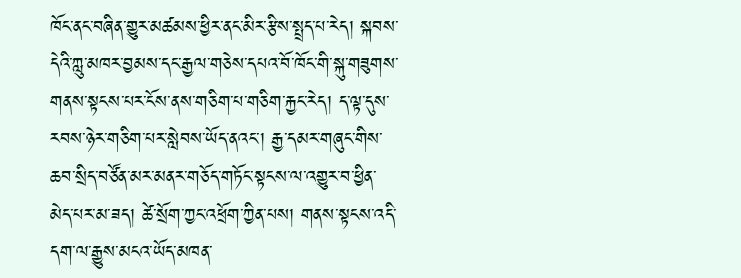ཁོང་ནང་བཞིན་གྱུར་མཚམས་ཕྱིར་ནང་མིར་རྩིས་སྤྲད་པ་རེད། སྐབས་དེའི་ཀླུ་མཁར་བྱམས་དང་རྒྱལ་གཅེས་དཔའ་བོ་ཁོང་གི་སྐུ་གཟུགས་གནས་སྟངས་པར་ངོས་ནས་གཅིག་པ་གཅིག་རྐྱང་རེད། ད་ལྟ་དུས་རབས་ཉེར་གཅིག་པར་སླེབས་ཡོད་ནའང་། རྒྱ་དམར་གཞུང་གིས་ཆབ་སྲིད་བཙོན་མར་མནར་གཅོད་གཏོང་སྟངས་ལ་འགྱུར་བ་ཕྱིན་མེད་པར་མ་ཟད། ཚེ་སྲོག་ཀྱང་འཕྲོག་ཀྱིན་པས། གནས་སྟངས་འདི་དག་ལ་རྒྱུས་མངའ་ཡོད་མཁན་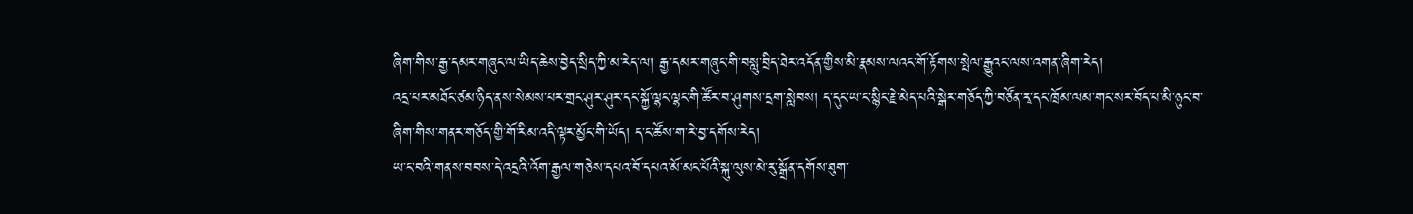ཞིག་གིས་རྒྱ་དམར་གཞུང་ལ་ཡིད་ཆེས་བྱེད་སྲིད་ཀྱི་མ་རེད་ལ། རྒྱ་དམར་གཞུང་གི་བསླུ་བྲིད་ཐེར་འདོན་གྱིས་མི་རྣམས་ལའང་གོ་རྟོགས་སྤེལ་རྒྱུའང་ལས་འགན་ཞིག་རེད།
འདྲ་པར་མཐོང་ཙམ་ཉིད་ནས་སེམས་པར་གྲང་ཤུར་ཤུར་དང་སྐྱོ་ལྷང་ལྷང་གི་ཚོར་བ་ཤུགས་དྲག་སླེབས། ད་དུང་ཡ་ང་སྙིང་རྗེ་མེད་པའི་སྒེར་གཅོད་ཀྱི་བཙོན་རྭ་དང་ཁྲོམ་ལམ་གང་སར་བོད་པ་མི་ཉུང་བ་ཞིག་གིས་གནར་གཅོད་གྱི་གོ་རིམ་འདི་ལྟར་མྱོང་གི་ཡོད། ད་ང་ཚོས་ག་རེ་བྱ་དགོས་རེད།
ཡ་ང་བའི་གནས་བབས་དེ་འདྲའི་འོག་རྒྱལ་གཅེས་དཔའ་བོ་དཔའ་མོ་མང་པོའི་སྐུ་ལུས་མེ་རུ་སྒྲོན་དགོས་ཐུག་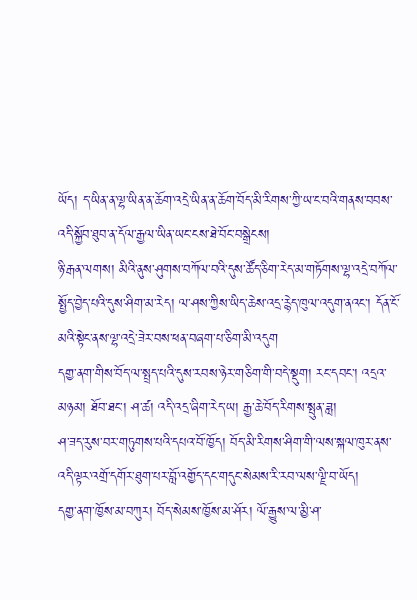ཡོད། ད་ཡིན་ན་ལྷ་ཡིན་ན་ཆོག་འདྲེ་ཡིན་ན་ཆོག་བོད་མི་རིགས་ཀྱི་ཡ་ང་བའི་གནས་བབས་འདི་སྐྱོབ་ཐུབ་ན་དོལ་རྒྱལ་ཡིན་ཡང་ངས་ཐེ་བོང་བསྒྲེངས།
ཉི་རྒན་ལགས། མིའི་ནུས་ཤུགས་བཀོལ་བའི་དུས་ཚོད་ཅིག་རེད་མ་གཏོགས་ལྷ་འདྲེ་བཀོལ་སྤྱོད་བྱེད་པའི་དུས་ཤིག་མ་རེད། ལ་ཤས་ཀྱིས་ཡིད་ཆེས་འདྲ་རྙེད་ཁུལ་འདུག་ནའང་། དོན་ངོ་མའི་སྟེང་ནས་ལྷ་འདྲེ་ཟེར་བས་ཕན་བཞག་པ་ཅིག་མི་འདུག
དགྱ་ནག་གིས་བོད་ལ་སྤྲད་པའི་དུས་རབས་ཉེར་གཅིག་གི་བདེ་སྡུག། རང་དབང་། འདྲའ་མཉམ། ཐོབ་ཐང་། ཤ་ཚ། འདི་འདྲ་ཞིག་རེད་ཡ། རྒྱ་ཆེ་བོད་རིགས་སྤུན་ཟླ།
ཤ་ཟད་རུས་བར་གཏུགས་པའི་དཔའ་བོ་ཁྱོད། བོད་མི་རིགས་ཤིག་གི་ལས་སྐལ་ཁུར་ནས་འདི་ལྟར་འགྲོ་དགོར་ཐུག་པར་བློ་འགྱོད་དང་གདུང་སེམས་རི་རབ་ལས་ལྗི་བ་ཡོད།
དགྱ་ནག་ཁྱོས་མ་བཀུར། བོད་སེམས་ཁྱོས་མ་ཤོར། ལོ་རྒྱུས་ལ་མྱི་ཤ་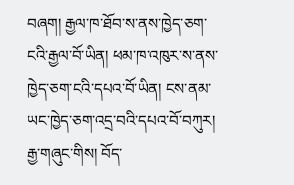བཞག། རྒྱལ་ཁ་ཐོབ་ས་ནས་ཁྱེད་ཅག་ངའི་རྒྱལ་བོ་ཡིན། ཕམ་ཁ་འཁུར་ས་ནས་ཁྱེད་ཅག་ངའི་དཔའ་བོ་ཡིན། ངས་ནམ་ཡང་ཁྱེད་ཅག་འདྲ་བའི་དཔའ་བོ་བཀུར།
རྒྱ་གཞུང་གིས། བོད་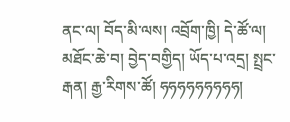ནང་ལ། བོད་མི་ལས། འབྲོག་ཁྱི། དེ་ཚོ་ལ། མཐོང་ཆེ་བ། བྱེད་བགྱིད། ཡོད་པ་འདྲ། སྤྲང་རྒན། རྒྱ་རིགས་ཚོ། ཧཧཧཧཧཧཧཧཧ།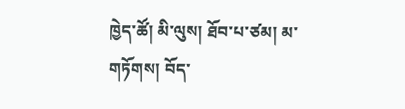ཁྱེད་ཚོ། མི་ལུས། ཐོབ་པ་ཙམ། མ་གཏོགས། བོད་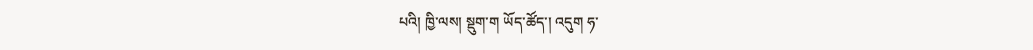པའི། ཁྱི་ལས། སྡུག་ག ཡོད་ཚོད་། འདུག ཧ་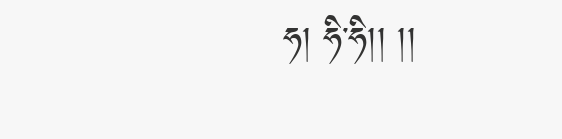ཧ། ཧི་ཧི།། །།